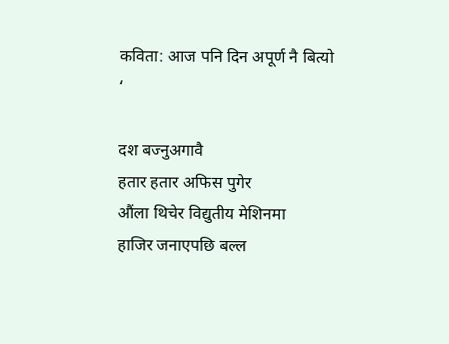कविता: आज पनि दिन अपूर्ण नै बित्यो ‘

दश बज्नुअगावै
हतार हतार अफिस पुगेर
औंला थिचेर विद्युतीय मेशिनमा
हाजिर जनाएपछि बल्ल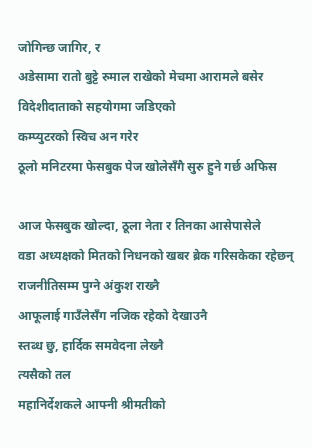जोगिन्छ जागिर, र
अडेसामा रातो बुट्टे रुमाल राखेको मेचमा आरामले बसेर
विदेशीदाताको सहयोगमा जडिएको
कम्प्युटरको स्विच अन गरेर
ठूलो मनिटरमा फेसबुक पेज खोलेसँगै सुरु हुने गर्छ अफिस

आज फेसबुक खोल्दा, ठूला नेता र तिनका आसेपासेले
वडा अध्यक्षको मितको निधनको खबर ब्रेक गरिसकेका रहेछन्
राजनीतिसम्म पुग्ने अंकुश राख्नै
आफूलाई गाउँलेसँग नजिक रहेको देखाउनै
स्तब्ध छु, हार्दिक समवेदना लेख्नै
त्यसैको तल
महानिर्देशकले आफ्नी श्रीमतीको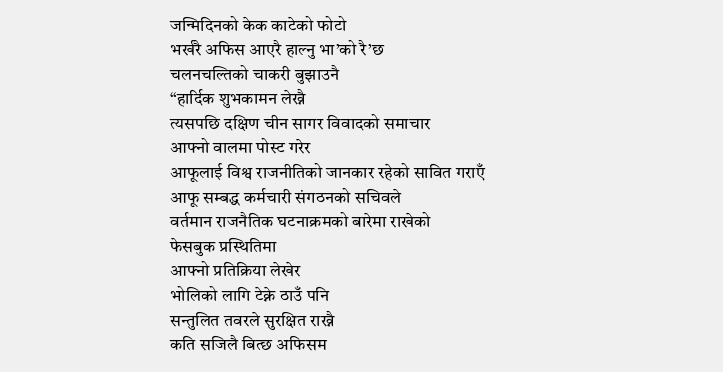जन्मिदिनको केक काटेको फोटो
भर्खरै अफिस आएरै हाल्नु भा’को रै’छ
चलनचल्तिको चाकरी बुझाउनै
“हार्दिक शुभकामन लेख्नै
त्यसपछि दक्षिण चीन सागर विवादको समाचार
आफ्नो वालमा पोस्ट गरेर
आफूलाई विश्व राजनीतिको जानकार रहेको सावित गराएँ
आफू सम्बद्ध कर्मचारी संगठनको सचिवले
वर्तमान राजनैतिक घटनाक्रमको बारेमा राखेको
फेसबुक प्रस्थितिमा
आफ्नो प्रतिक्रिया लेखेर
भोलिको लागि टेक्ने ठाउँ पनि
सन्तुलित तवरले सुरक्षित राख्नै
कति सजिलै बित्छ अफिसम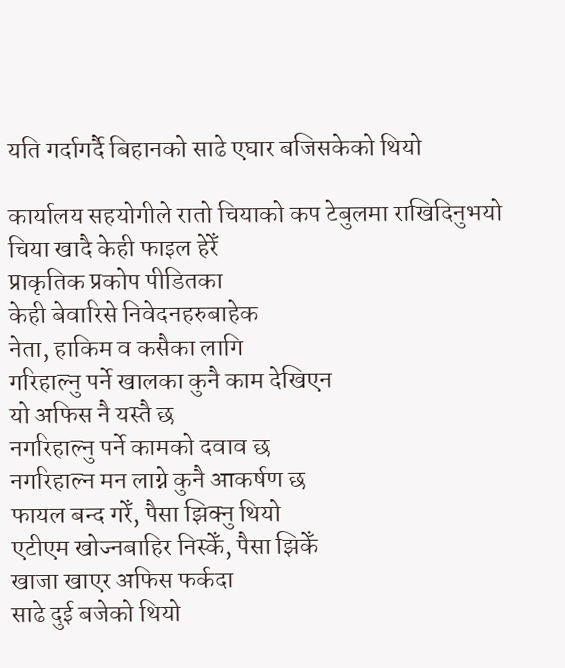यति गर्दागर्दै बिहानको साढे एघार बजिसकेको थियो

कार्यालय सहयोगीले रातो चियाको कप टेबुलमा राखिदिनुभयो
चिया खादै केही फाइल हेरेँ
प्राकृतिक प्रकोप पीडितका
केही बेवारिसे निवेदनहरुबाहेक
नेता, हाकिम व कसैका लागि
गरिहाल्नु पर्ने खालका कुनै काम देखिएन
यो अफिस नै यस्तै छ
नगरिहाल्नु पर्ने कामको दवाव छ
नगरिहाल्न मन लाग्ने कुनै आकर्षण छ
फायल बन्द गरेँ, पैसा झिक्नु थियो
एटीएम खोज्नबाहिर निस्केँ, पैसा झिकेँ
खाजा खाएर अफिस फर्कदा
साढे दुई बजेको थियो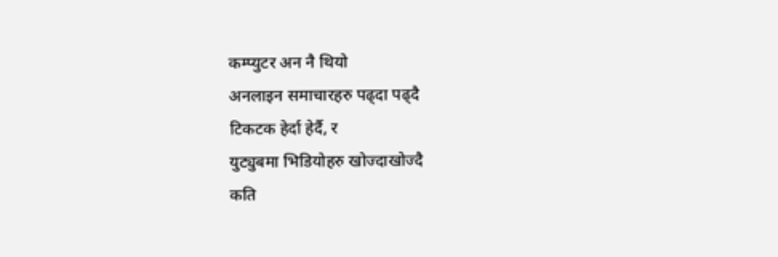कम्प्युटर अन नै थियो
अनलाइन समाचारहरु पढ्दा पढ्दै
टिकटक हेर्दा हेर्दै, र
युट्युबमा भिडियोहरु खोज्दाखोज्दै
कति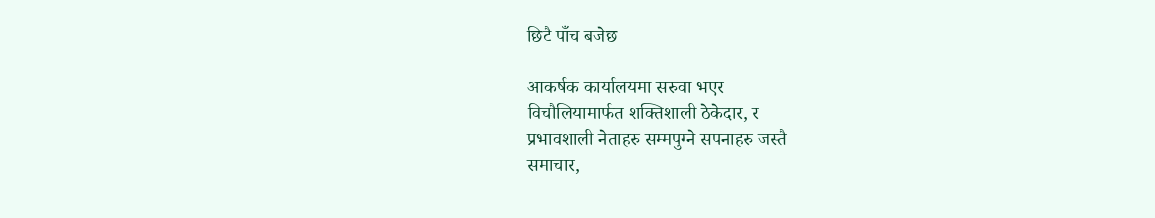छिटै पाँच बजेछ

आकर्षक कार्यालयमा सरुवा भएर
विचौलियामार्फत शक्तिशाली ठेकेदार, र
प्रभावशाली नेताहरु सम्मपुग्ने सपनाहरु जस्तै
समाचार,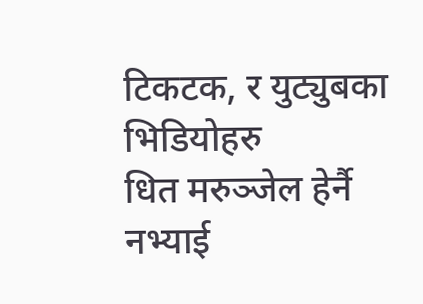टिकटक, र युट्युबका भिडियोहरु
धित मरुञ्जेल हेर्नै नभ्याई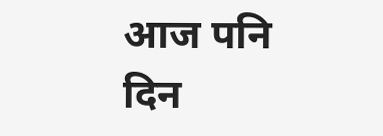आज पनि दिन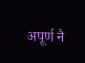अपूर्ण नै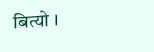बित्यो ।